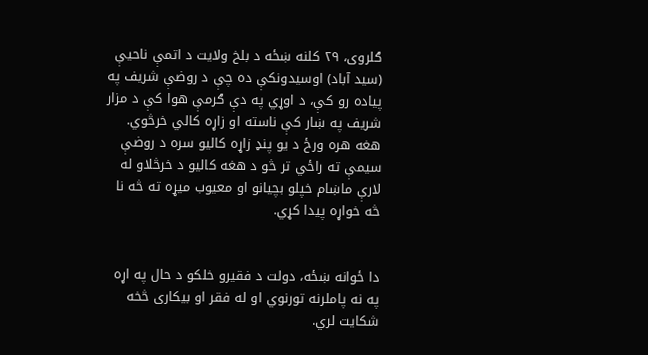ګلروی، ۲۹ کلنه ښځه د بلخ ولایت د اتمې ناحیې (سید آباد) اوسیدونکې ده چې د روضې شریف په پیاده رو کې، د اوړي په دې ګرمې هوا کې د مزار شریف په ښار کې ناسته او زاړه کالي خرڅوي. هغه هره ورځ د یو پنډ زاړه کالیو سره د روضې سیمې ته راځي تر څو د هغه کالیو د خرڅلاو له لارې ماښام خپلو بچیانو او معیوب میړه ته څه نا څه خواړه پیدا کړي.


دا ځوانه ښځه، دولت د فقیرو خلکو د حال په اړه په نه پاملرنه تورنوي او له فقر او بیکاری څخه شکایت لري.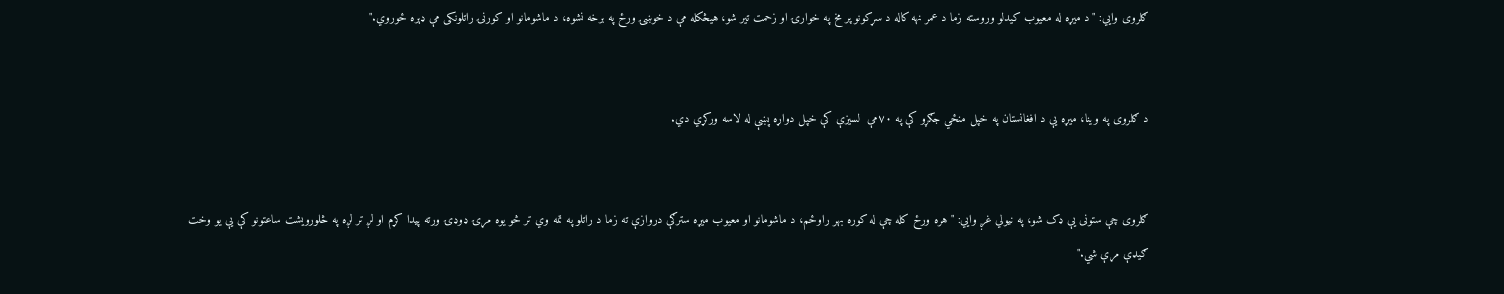ګلروی وایي: "د میړه له معیوب کیدلو وروسته زما د عمر نهه کاله د سړکونو پر مخ په خوارۍ او زحمت تیر شو، هیڅکله مې د خوښۍ ورځ په برخه نشوه، د ماشومانو او کورنۍ راتلونکی مې ډېره ځوروي."


د ګلروی په وینا، میړه یې د افغانستان په خپل منځي جګړو کې په ۷۰مې  لسیزې کې خپل دواړه پښې له لاسه ورکړي دي.


ګلروی چې ستونی یې ډک شو، په نیولي غږ وایي: " هره ورځ کله چې له کوره بهر راوځم، د ماشومانو او معیوب میړه سترګې دروازې ته زما د راتلو په تمه وي تر څو یوه مړۍ ډوډۍ ورته پیدا کړم او لږ تر لږه په څلورویشت ساعتونو کې یې یو وخت ګیډې مړې شي."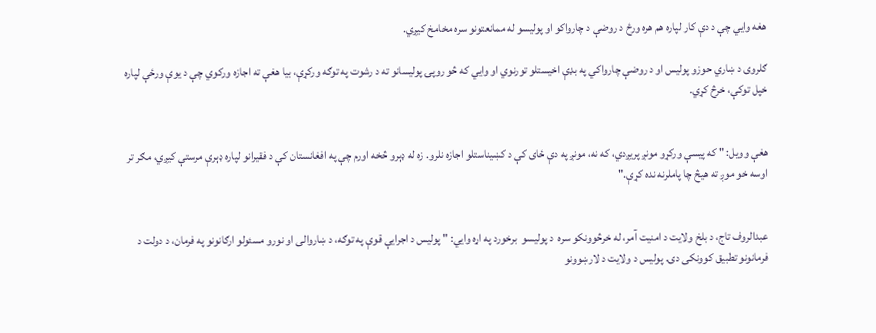هغه وایي چې د دې کار لپاره هم هره ورځ د روضې د چارواکو او پولیسو له ممانعتونو سره مخامخ کیږي.

ګلروی د ښاري حوزو پولیس او د روضې چارواکي په بډې اخیستلو تورنوي او وایي که څو روپۍ پولیسانو ته د رشوت په توګه ورکړې، بیا هغې ته اجازه ورکوي چې د یوې ورځې لپاره خپل توکې، خرڅ کړي.


هغې وویل: " که پیسې ورکړو مونږ پریږدي، که نه، مونږ په دې ځای کې د کښیناستلو اجازه نلرو. زه له ډېرو څخه اورم چې په افغانستان کې د فقیرانو لپاره ډېرې مرستې کیږي، مګر تر اوسه خو موږ ته هیڅ چا پاملرنه نده کړې."


عبدالروف تاج، د بلخ ولایت د امنیت آمر، له خرڅوونکو سره  د پولیسو  برخورد په اړه وایي: " پولیس د اجرایې قوې په توګه، د ښاروالی او نورو مسئولو ارګانونو په فرمان، د دولت د فرمانونو تطبیق کوونکی دی. پولیس د ولایت د لارښوونو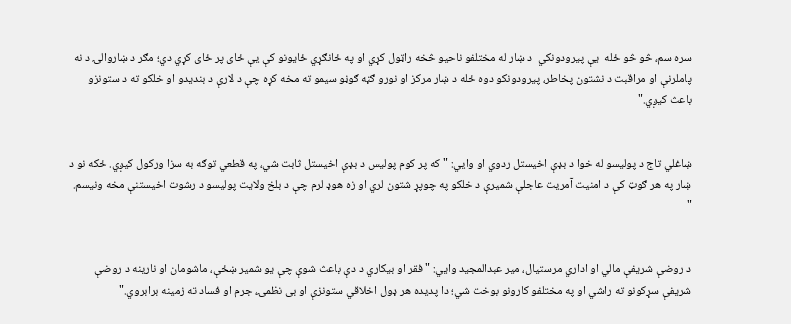سره سم، څو څو ځله  یې پیرودونکي  د ښار له مختلفو ناحیو څخه راټول کړي او په ځانګړي ځایونو کې یې ځای پر ځای کړي دي؛ مګر د ښاروالۍ د نه پاملرنې او مراقبت د نشتون پخاطر، پیرودونکو دوه ځله د ښار مرکز او نورو ګڼه ګوڼو سیمو ته مخه کړه چې د لارې د بندیدو او خلکو ته د ستونزو باعث کیږي."


ښاغلي تاج د پولیسو له خوا د بډې اخیستل ردوي او وایي: "که پر کوم پولیس د بډې اخیستل ثابت شي، په قطعي توګه به سزا ورکول کیږي. ځکه نو د ښار په هر ګوټ کې د امنیت آمریت عاجلې شمیرې د خلکو په چوپړ شتون لري او زه هوډ لرم چې د بلخ ولایت پولیسو د رشوت اخیستنې مخه ونیسم. "


د روضې شریفې مالي او اداري مرستیال، میر عبدالمجید وایي: " فقر او بیکاري د دې باعث شوې چې یو شمیر ښځې، ماشومان او نارینه د روضې شریفې سړکونو ته راشي او په مختلفو کارونو بوخت شي؛ دا پدیده هر ډول اخلاقي ستونزې او بی نظمۍ، جرم او فساد ته زمینه برابروي."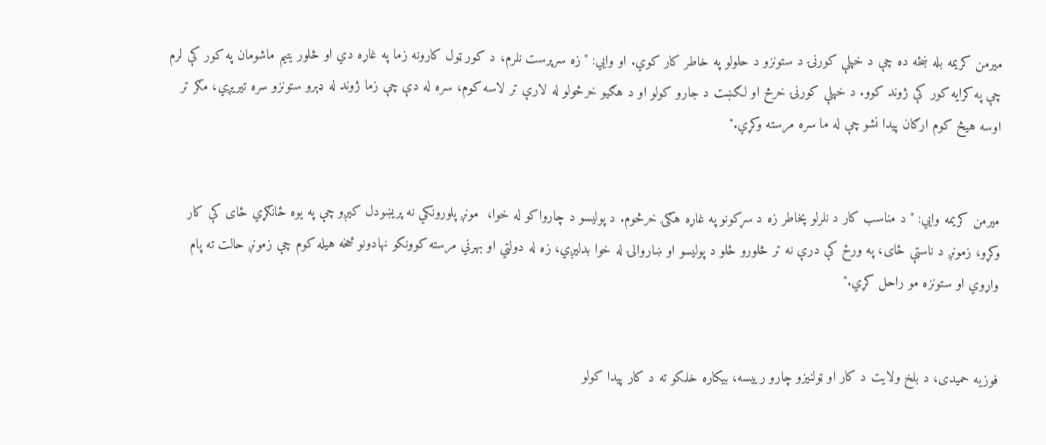میرمن کریمه بله ښځه ده چې د خپلې کورنۍ د ستونزو د حلولو په خاطر کار کوي. او وایي: "زه سرپرست نلرم، د کور ټول کارونه زما په غاړه دي او څلور یتیم ماشومان په کور کې لرم چې په کرایه کور کې ژوند کوو. د خپلې کورنۍ خرڅ او لګښت د جارو کولو او د هګیو خرڅولو له لارې تر لاسه کوم، سره له دې چې زما ژوند له ډېرو ستونزو سره تیریږي، مګر تر اوسه هیڅ کوم ارګان پیدا نشو چې له ما سره مرسته وکړي."


میرمن کریمه وایي: " د مناسب کار د نلرلو پخاطر زه د سړکونو په غاړه هګۍ خرڅوم. د پولیسو د چارواکو له خوا،  مونږ پلورونکي نه پریښودل کیږو چې په یوه ځانګړي ځای کې کار وکړو، زمونږ د ناستې ځای، په ورځ کې درې نه تر څلورو ځلو د پولیسو او ښاروالۍ له خوا بدلیږي، زه له دولتي او بهرني مرسته کوونکو نهادونو څخه هیله کوم چې زمونږ حالت ته پام واړوي او ستونزه مو راحل کړي."


فوزیه حمیدی، د بلخ ولایت د کار او ټولنیزو چارو رییسه، بیکاره خلکو ته د کار پیدا کولو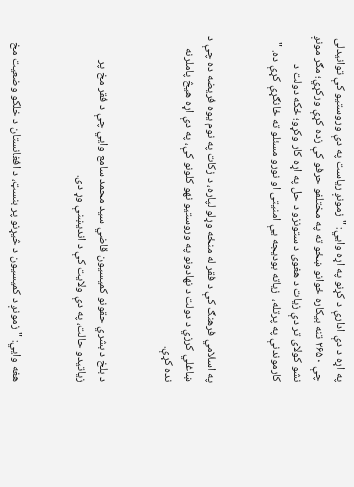په اړه د دې ادارې د کړنو په اړه وایي: " زمونږ ریاست په دې وروستیو کې توانیدلی چې ۲۶۵۰ تنه بیکاره ځوانو ښځو ته په مختلفو حرفو کې زده کړې ورکړي؛ مګر مونږ نشو کولای تر دې زیات د هغوی د ستونزو د حل په اړه کار وکړو؛ ځکه دولت د کارموندنې په پرتله،  زیاته بودیجه یې امنیتی او نورو مسئلو ته ځانګړې کړې ده. "


په اسلامي فرهنګ کې د فقر له منځه وړلو لپاره، د زکات په نوم یوه فریضه ده چې د ښاغلي کرزي د دولت د نهادونو په وروستیو نهو کلونو کې، په دې اړه هیڅ پاملرنه نده کړې.


د بلخ د بشري حقونو کمیسیون قاضي سید محمد سامع وایي چې د فقر مخ پر زیاتیدو حالت، په دې ولایت کې د اندیښنې وړ دی.


هغه وایي: " زمونږ د کمیسیون د څیړنو پر بنسټ، د افغانستان د خلکو وضعیت مخ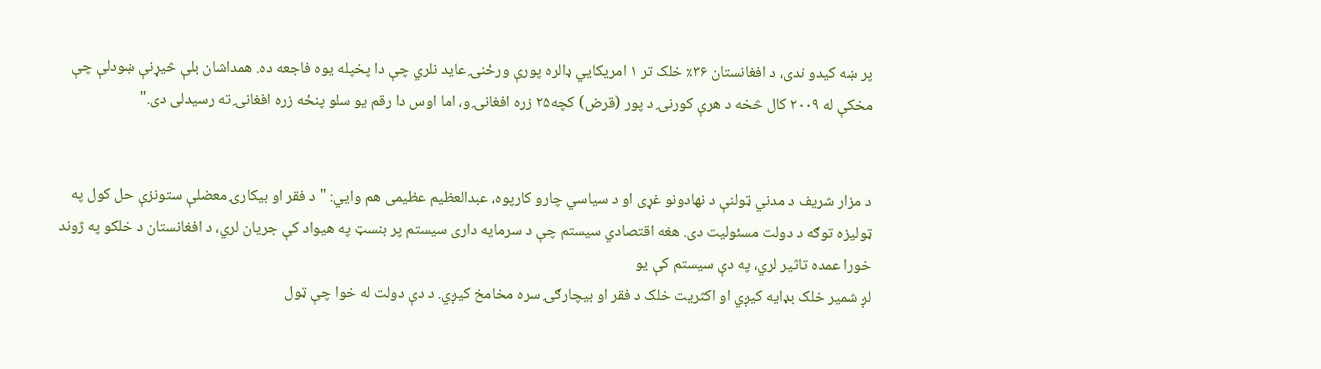پر ښه کیدو ندی، د افغانستان ۳۶٪ خلک تر ۱ امریکایي ډالره پورې ورځنۍ عاید نلري چې دا پخپله یوه فاجعه ده. همداشان بلې څیړنې ښودلې چې مخکې له ۲۰۰۹ کال څخه د هرې کورنۍ د پور (قرض) کچه۲۵ زره افغانۍ و، اما اوس دا رقم یو سلو پنځه زره افغانۍ ته رسیدلی دی."


د مزار شریف د مدني ټولنې د نهادونو غړی او د سیاسي چارو کارپوه، عبدالعظیم عظیمی هم وایي: " د فقر او بیکارۍ معضلې ستونزې حل کول په ټولیزه توګه د دولت مسئولیت دی. هغه اقتصادي سیستم چې د سرمایه داری سیستم پر بنسټ په هیواد کې جریان لري، د افغانستان د خلکو په ژوند خورا عمده تاثیر لري، په دې سیستم کې یو
لږ شمیر خلک بډایه کیږي او اکثریت خلک د فقر او بیچارګۍ سره مخامخ کیږي. د دې دولت له خوا چې ټول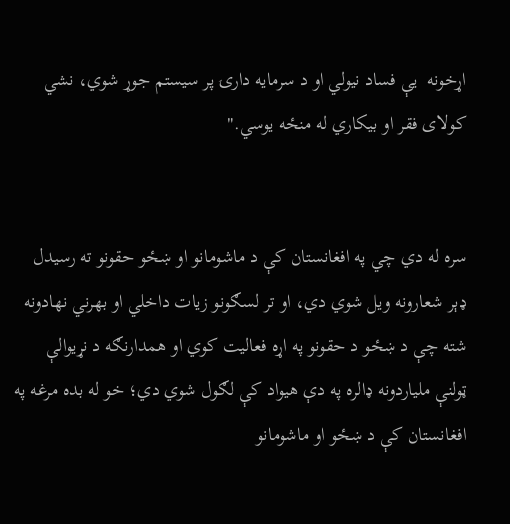اړخونه  یې فساد نیولي او د سرمایه دارۍ پر سیستم جوړ شوي، نشي کولای فقر او بیکاري له منځه یوسي."


سره له دي چي په افغانستان کې د ماشومانو او ښځو حقونو ته رسیدل ډېر شعارونه ویل شوي دي، او تر لسګونو زیات داخلي او بهرني نهادونه شته چې د ښځو د حقونو په اړه فعالیت کوي او همدارنګه د نړیوالې ټولنې ملیاردونه ډالره په دې هیواد کې لګول شوي دي؛ خو له بده مرغه په افغانستان کې د ښځو او ماشومانو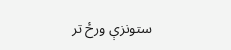ستونزې ورځ تر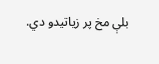بلې مخ پر زیاتیدو دي.